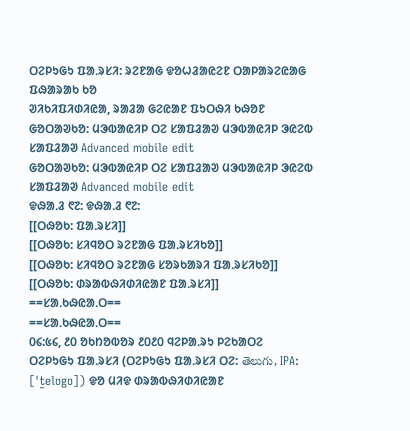ᱛᱮᱞᱩᱜᱩ ᱯᱟᱹᱨᱥᱤ: ᱨᱮᱱᱟᱜ ᱫᱚᱦᱲᱟᱭᱮᱱ ᱛᱟᱞᱟᱨᱮᱭᱟᱜ ᱯᱷᱟᱨᱟᱠ ᱠᱚ
ᱣᱤᱠᱤᱯᱤᱰᱤᱭᱟ, ᱨᱟᱲᱟ ᱜᱮᱭᱟᱱ ᱯᱩᱛᱷᱤ ᱠᱷᱚᱱ
ᱜᱚᱛᱟᱣᱠᱚ: ᱢᱳᱵᱟᱭᱤᱞ ᱛᱮ ᱥᱟᱯᱲᱟᱣ ᱢᱳᱵᱟᱭᱤᱞ ᱳᱭᱮᱵ ᱥᱟᱯᱲᱟᱣ Advanced mobile edit
ᱜᱚᱛᱟᱣᱠᱚ: ᱢᱳᱵᱟᱭᱤᱞ ᱛᱮ ᱥᱟᱯᱲᱟᱣ ᱢᱳᱵᱟᱭᱤᱞ ᱳᱭᱮᱵ ᱥᱟᱯᱲᱟᱣ Advanced mobile edit
ᱫᱷᱟᱹᱲ ᱖᱗: ᱫᱷᱟᱹᱲ ᱖᱗:
[[ᱛᱷᱚᱠ: ᱯᱟᱹᱨᱥᱤ]]
[[ᱛᱷᱚᱠ: ᱥᱤᱧᱚᱛ ᱨᱮᱱᱟᱜ ᱯᱟᱹᱨᱥᱤᱠᱚ]]
[[ᱛᱷᱚᱠ: ᱥᱤᱧᱚᱛ ᱨᱮᱱᱟᱜ ᱥᱚᱨᱠᱟᱨᱤ ᱯᱟᱹᱨᱥᱤᱠᱚ]]
[[ᱛᱷᱚᱠ: ᱰᱨᱟᱵᱷᱤᱰᱤᱭᱟᱱ ᱯᱟᱹᱨᱥᱤ]]
==ᱥᱟᱹᱠᱷᱭᱟᱹᱛ==
==ᱥᱟᱹᱠᱷᱭᱟᱹᱛ==
᱐᱔:᱕᱔, ᱒᱐ ᱚᱠᱴᱚᱵᱚᱨ ᱒᱐᱒᱐ ᱧᱮᱞᱟᱹᱨᱩ ᱞᱮᱠᱟᱛᱮ
ᱛᱮᱞᱩᱜᱩ ᱯᱟᱹᱨᱥᱤ (ᱛᱮᱞᱩᱜᱩ ᱯᱟᱹᱨᱥᱤ ᱛᱮ: తెలుగు, IPA: [ˈt̪elʊgʊ]) ᱫᱚ ᱢᱤᱫ ᱰᱨᱟᱵᱷᱤᱰᱤᱭᱟᱱ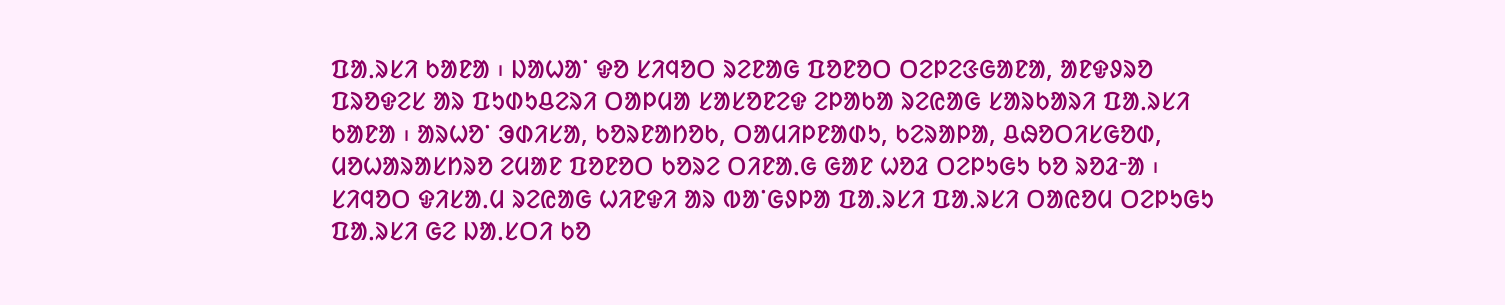ᱯᱟᱹᱨᱥᱤ ᱠᱟᱱᱟ ᱾ ᱡᱟᱦᱟᱸ ᱫᱚ ᱥᱤᱧᱚᱛ ᱨᱮᱱᱟᱜ ᱯᱚᱱᱚᱛ ᱛᱮᱞᱮᱝᱜᱟᱱᱟ, ᱟᱱᱫᱽᱨᱚ ᱯᱨᱚᱫᱮᱥ ᱟᱨ ᱯᱩᱰᱩᱪᱮᱨᱤ ᱛᱟᱞᱢᱟ ᱥᱟᱥᱚᱱᱮᱫ ᱮᱞᱟᱠᱟ ᱨᱮᱭᱟᱜ ᱥᱟᱨᱠᱟᱨᱤ ᱯᱟᱹᱨᱥᱤ ᱠᱟᱱᱟ ᱾ ᱟᱨᱦᱚᱸ ᱳᱰᱤᱥᱟ, ᱠᱚᱨᱱᱟᱴᱚᱠ, ᱛᱟᱢᱤᱞᱱᱟᱰᱩ, ᱠᱮᱨᱟᱞᱟ, ᱪᱷᱚᱛᱤᱥᱜᱚᱰ, ᱢᱚᱦᱟᱨᱟᱥᱴᱨᱚ ᱮᱢᱟᱱ ᱯᱚᱱᱚᱛ ᱠᱚᱨᱮ ᱛᱤᱱᱟᱹᱜ ᱜᱟᱱ ᱦᱚᱲ ᱛᱮᱞᱩᱜᱩ ᱠᱚ ᱨᱚᱲᱼᱟ ᱾ ᱥᱤᱧᱚᱛ ᱫᱤᱥᱟᱹᱢ ᱨᱮᱭᱟᱜ ᱦᱤᱱᱫᱤ ᱟᱨ ᱵᱟᱸᱜᱽᱞᱟ ᱯᱟᱹᱨᱥᱤ ᱯᱟᱹᱨᱥᱤ ᱛᱟᱭᱚᱢ ᱛᱮᱞᱩᱜᱩ ᱯᱟᱹᱨᱥᱤ ᱜᱮ ᱡᱟᱹᱥᱛᱤ ᱠᱚ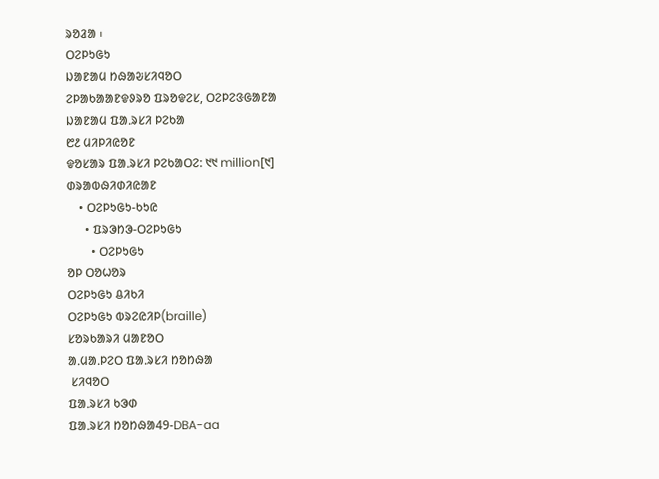ᱨᱚᱲᱟ ᱾
ᱛᱮᱞᱩᱜᱩ
ᱡᱟᱱᱟᱢ ᱴᱷᱟᱶᱥᱤᱧᱚᱛ
ᱮᱞᱟᱠᱟᱟᱱᱫᱽᱨᱚ ᱯᱨᱚᱫᱮᱥ, ᱛᱮᱞᱮᱝᱜᱟᱱᱟ
ᱡᱟᱱᱟᱢ ᱯᱟᱹᱨᱥᱤ ᱞᱮᱠᱟ
᱘᱒ ᱢᱤᱞᱤᱭᱚᱱ
ᱫᱚᱥᱟᱨ ᱯᱟᱹᱨᱥᱤ ᱞᱮᱠᱟᱛᱮ: ᱑᱑ million[᱑]
ᱰᱨᱟᱵᱷᱤᱰᱤᱭᱟᱱ
    • ᱛᱮᱞᱩᱜᱩ-ᱠᱩᱭ
      • ᱯᱨᱳᱴᱳ-ᱛᱮᱞᱩᱜᱩ
        • ᱛᱮᱞᱩᱜᱩ
ᱚᱞ ᱛᱚᱦᱚᱨ
ᱛᱮᱞᱩᱜᱩ ᱪᱤᱠᱤ
ᱛᱮᱞᱩᱜᱩ ᱵᱨᱮᱭᱤᱞ(braille)
ᱥᱚᱨᱠᱟᱨᱤ ᱢᱟᱱᱚᱛ
ᱟᱹᱢᱟᱹᱞᱮᱛ ᱯᱟᱹᱨᱥᱤ ᱴᱚᱴᱷᱟ
 ᱥᱤᱧᱚᱛ
ᱯᱟᱹᱨᱥᱤ ᱠᱳᱰ
ᱯᱟᱹᱨᱥᱤ ᱴᱚᱴᱷᱟ49-DBA-aa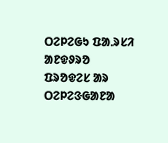ᱛᱮᱞᱮᱜᱩ ᱯᱟᱹᱨᱥᱤ ᱟᱱᱫᱽᱨᱚ ᱯᱨᱚᱫᱮᱥ ᱟᱨ ᱛᱮᱞᱮᱝᱜᱟᱱᱟ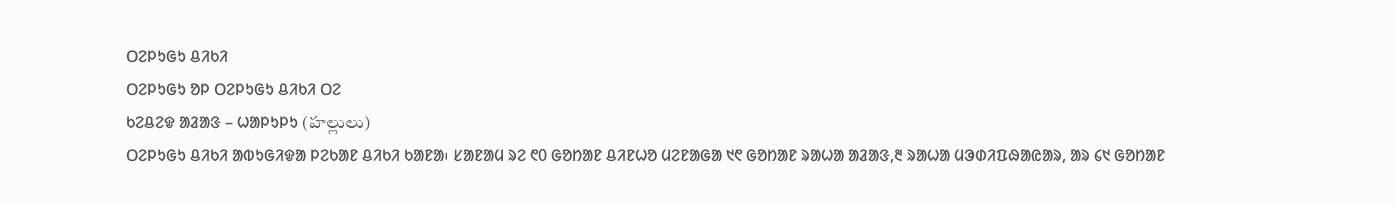ᱛᱮᱞᱩᱜᱩ ᱪᱤᱠᱤ
ᱛᱮᱞᱩᱜᱩ ᱚᱞ ᱛᱮᱞᱩᱜᱩ ᱪᱤᱠᱤ ᱛᱮ
ᱠᱮᱪᱮᱫ ᱟᱲᱟᱝ – ᱦᱟᱞᱩᱞᱩ (హల్లులు)
ᱛᱮᱞᱩᱜᱩ ᱪᱤᱠᱤ ᱟᱵᱩᱜᱤᱫᱟ ᱞᱮᱠᱟᱱ ᱪᱤᱠᱤ ᱠᱟᱱᱟ᱾ ᱥᱟᱱᱟᱢ ᱨᱮ ᱖0 ᱜᱚᱴᱟᱱ ᱪᱤᱱᱦᱚ ᱢᱮᱱᱟᱜᱟ ᱑᱖ ᱜᱚᱴᱟᱱ ᱨᱟᱦᱟ ᱟᱲᱟᱝ,᱓ ᱨᱟᱦᱟ ᱢᱳᱰᱤᱯᱷᱟᱭᱟᱨ, ᱟᱨ ᱔᱑ ᱜᱚᱴᱟᱱ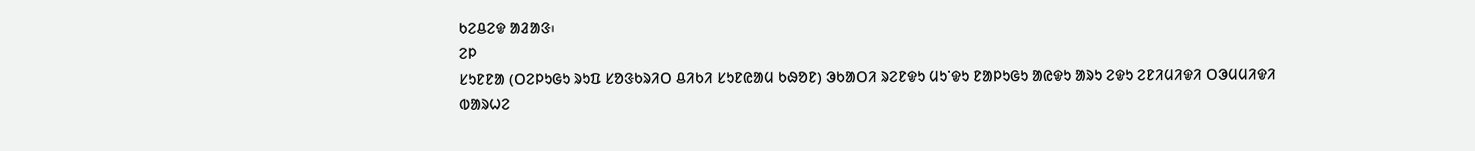ᱠᱮᱪᱮᱫ ᱟᱲᱟᱝ᱾
ᱮᱞ
ᱥᱩᱱᱱᱟ (ᱛᱮᱞᱩᱜᱩ ᱨᱩᱯ ᱥᱚᱝᱠᱨᱤᱛ ᱪᱤᱠᱤ ᱥᱩᱱᱭᱟᱢ ᱠᱷᱚᱱ) ᱳᱠᱟᱛᱤ ᱨᱮᱱᱫᱩ ᱢᱩᱸᱫᱩ ᱱᱟᱞᱩᱜᱩ ᱟᱭᱫᱩ ᱟᱨᱩ ᱮᱫᱩ ᱮᱱᱤᱢᱤᱫᱤ ᱛᱳᱢᱢᱤᱫᱤ
ᱵᱟᱨᱦᱮ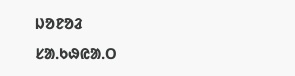ᱡᱚᱱᱚᱲ
ᱥᱟᱹᱠᱷᱭᱟᱹᱛ